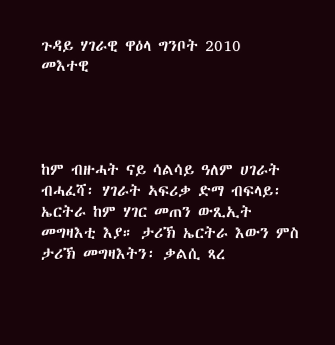ጉዳይ ሃገራዊ ዋዕላ ግንቦት 2010
መእተዊ




ከም ብዙሓት ናይ ሳልሳይ ዓለም ሀገራት ብሓፈሻ፡ ሃገራት ኣፍሪቃ ድማ ብፍላይ፡ ኤርትራ ከም ሃገር መጠን ውጺኢት መግዛእቲ እያ። ታሪኽ ኤርትራ እውን ምስ ታሪኽ መግዛእትን፡ ቃልሲ ጻረ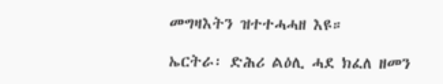መግዛእትን ዝተተሓሓዘ እዩ።

ኤርትራ፡ ድሕሪ ልዕሊ ሓደ ክፈለ ዘመን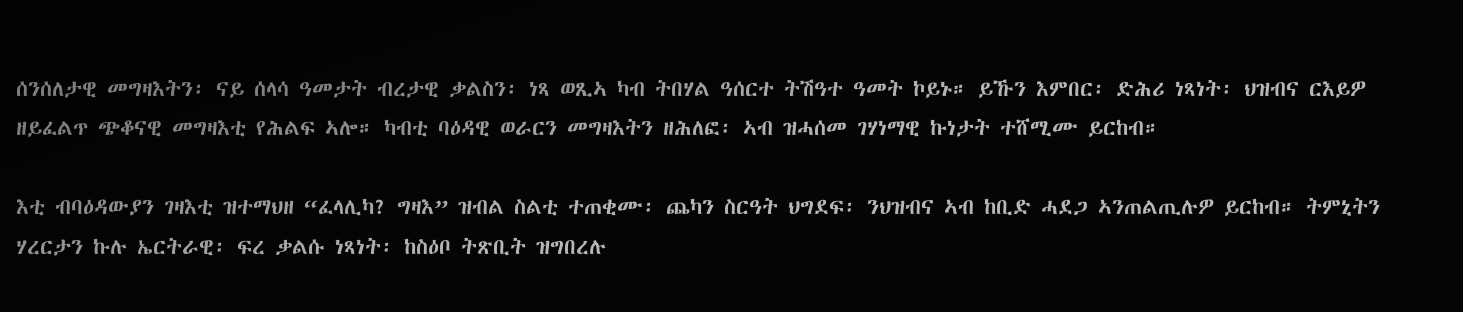ሰንሰለታዊ መግዛእትን፡ ናይ ሰላሳ ዓመታት ብረታዊ ቃልስን፡ ነጻ ወጺኣ ካብ ትበሃል ዓሰርተ ትሽዓተ ዓመት ኮይኑ። ይኹን እምበር፡ ድሕሪ ነጻነት፡ ህዝብና ርእይዎ ዘይፈልጥ ጭቆናዊ መግዛእቲ የሕልፍ ኣሎ። ካብቲ ባዕዳዊ ወራርን መግዛእትን ዘሕለፎ፡ ኣብ ዝሓሰመ ገሃነማዊ ኩነታት ተሸሚሙ ይርከብ።

እቲ ብባዕዳውያን ገዛእቲ ዝተማህዘ “ፈላሊካ? ግዛእ” ዝብል ስልቲ ተጠቂሙ፡ ጨካን ስርዓት ህግደፍ፡ ንህዝብና ኣብ ከቢድ ሓደጋ ኣንጠልጢሉዎ ይርከብ። ትምኒትን ሃረርታን ኩሉ ኤርትራዊ፡ ፍረ ቃልሱ ነጻነት፡ ከስዕቦ ትጽቢት ዝግበረሉ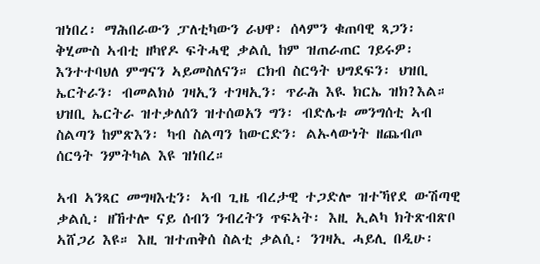ዝነበረ፡ ማሕበራውን ፓለቲካውን ራህዋ፡ ሰላምን ቁጠባዊ ጻጋን፡ ቅሂሙስ ኣብቲ ዘካየዶ ፍትሓዊ ቃልሲ ከም ዝጠራጠር ገይሩዎ፡ እንተተባህለ ምግናን ኣይመስለናን። ርክብ ስርዓት ህግደፍን፡ ህዝቢ ኤርትራን፡ ብመልክዕ ገዛኢን ተገዛኢን፡ ጥራሕ እዪ ክርኤ ዝክ?እል። ህዝቢ ኤርትራ ዝተቃለሰን ዝተሰወአን ግን፡ ብድሌቱ መንግሰቲ ኣብ ስልጣን ከምጽእን፡ ካብ ስልጣን ከውርድን፡ ልኡላውነት ዘጨብጦ ሰርዓት ንምትካል እዩ ዝነበረ።

ኣብ ኣንጻር መግዛእቲን፡ ኣብ ጊዜ ብረታዊ ተጋድሎ ዝተኻየደ ውሽጣዊ ቃልሲ፡ ዘኸተሎ ናይ ሰብን ንብረትን ጥፍኣት፡ እዚ ኢልካ ክትጽብጽቦ ኣሸጋሪ እዩ። እዚ ዝተጠቅሰ ስልቲ ቃልሲ፡ ንገዛኢ ሓይሊ በዲሁ፡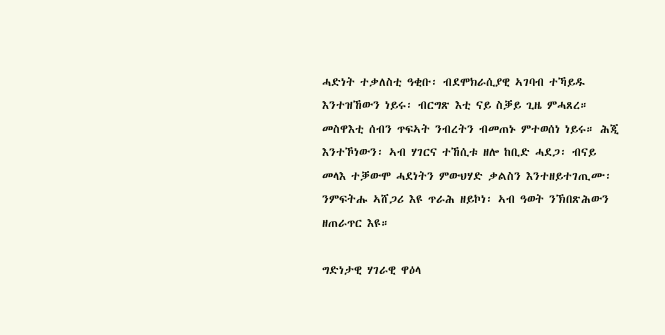ሓድነት ተቃለስቲ ዓቂቡ፡ ብደሞክራሲያዊ ኣገባብ ተኻይዱ እንተዝኸውን ነይሩ፡ ብርግጽ እቲ ናይ ስቓይ ጊዜ ምሓጸረ። መስዋእቲ ሰብን ጥፍኣት ንብረትን ብመጠኑ ምተወሰነ ነይሩ። ሕጂ እንተኾነውን፡ ኣብ ሃገርና ተኸሲቱ ዘሎ ከቢድ ሓደጋ፡ ብናይ መላእ ተቓውሞ ሓደነትን ምውህሃድ ቃልስን እንተዘይተገጢሙ፡ ንምፍትሑ ኣሸጋሪ እዩ ጥራሕ ዘይኮነ፡ ኣብ ዓወት ንኽበጽሕውን ዘጠራጥር እዩ።

ግድነታዊ ሃገራዊ ዋዕላ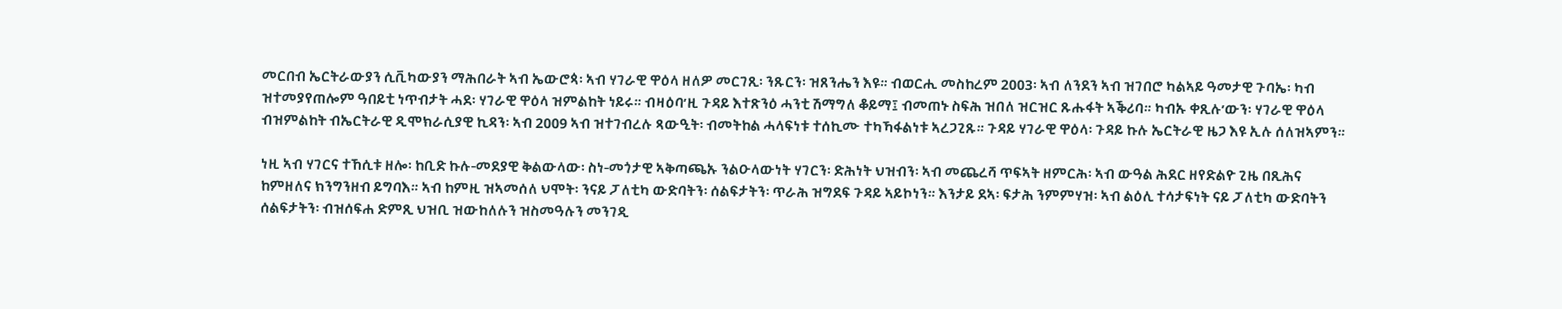መርበብ ኤርትራውያን ሲቪካውያን ማሕበራት ኣብ ኤውሮጳ፡ ኣብ ሃገራዊ ዋዕላ ዘለዎ መርገጺ፡ ንጹርን፡ ዝጸንሔን እዩ። ብወርሒ መስከረም 2003፡ ኣብ ለንደን ኣብ ዝገበሮ ካልኣይ ዓመታዊ ጉባኤ፡ ካብ ዝተመያየጠሎም ዓበይቲ ነጥብታት ሓደ፡ ሃገራዊ ዋዕላ ዝምልከት ነይሩ። ብዛዕባ’ዚ ጉዳይ እተጽንዕ ሓንቲ ሽማግለ ቆይማ፤ ብመጠኑ ስፍሕ ዝበለ ዝርዝር ጹሑፋት ኣቕሪባ። ካብኡ ቀጺሉ’ውን፡ ሃገራዊ ዋዕላ ብዝምልከት ብኤርትራዊ ዲሞክራሲያዊ ኪዳን፡ ኣብ 2009 ኣብ ዝተገብረሉ ጻውዒት፡ ብመትከል ሓላፍነቱ ተሰኪሙ ተካኻፋልነቱ ኣረጋጊጹ። ጉዳይ ሃገራዊ ዋዕላ፡ ጉዳይ ኩሉ ኤርትራዊ ዜጋ እዩ ኢሉ ሰለዝኣምን።

ነዚ ኣብ ሃገርና ተኸሲቱ ዘሎ፡ ከቢድ ኩሉ-መደያዊ ቅልውላው፡ ስነ-መጎታዊ ኣቅጣጫኡ ንልዑላውነት ሃገርን፡ ድሕነት ህዝብን፡ ኣብ መጨረሻ ጥፍኣት ዘምርሕ፡ ኣብ ውዓል ሕደር ዘየድልዮ ጊዜ በጺሕና ከምዘለና ክንግንዘብ ይግባእ። ኣብ ከምዚ ዝኣመሰለ ህሞት፡ ንናይ ፓለቲካ ውድባትን፡ ሰልፍታትን፡ ጥራሕ ዝግደፍ ጉዳይ ኣይኮነን። እንታይ ደኣ፡ ፍታሕ ንምምሃዝ፡ ኣብ ልዕሊ ተሳታፍነት ናይ ፓለቲካ ውድባትን ሰልፍታትን፡ ብዝሰፍሐ ድምጺ ህዝቢ ዝውከለሉን ዝስመዓሉን መንገዲ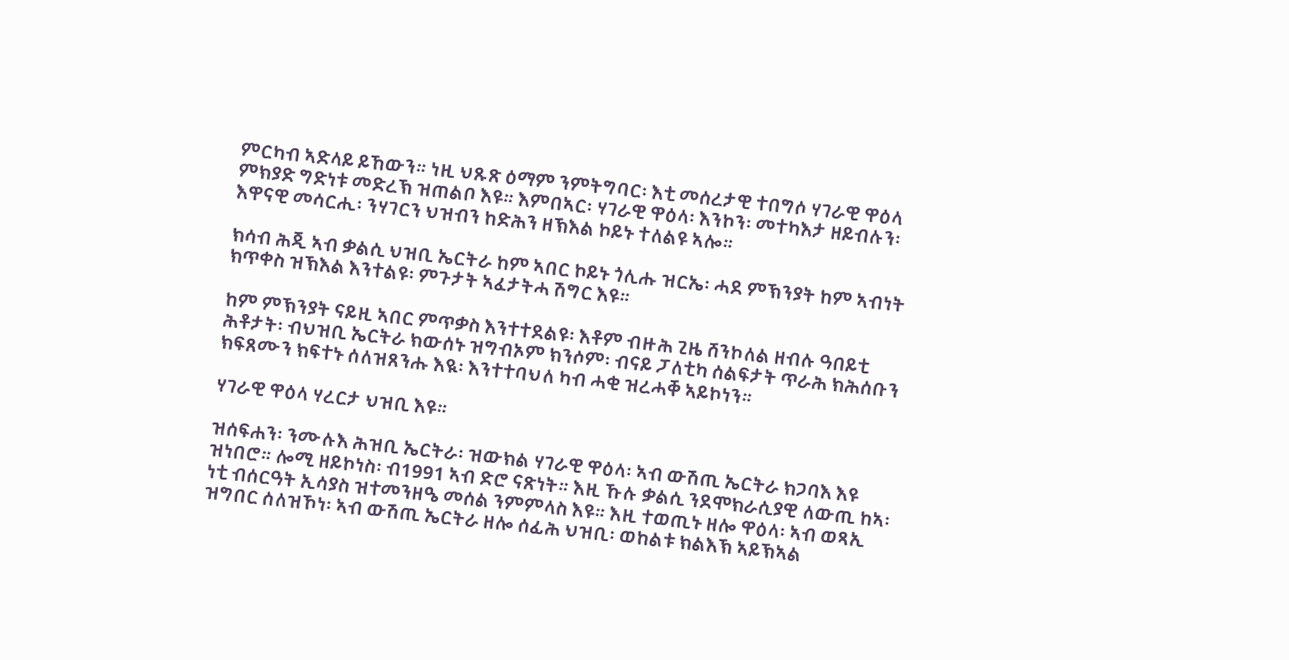ምርካብ ኣድላይ ይኸውን። ነዚ ህጹጽ ዕማም ንምትግባር፡ እቲ መሰረታዊ ተበግሶ ሃገራዊ ዋዕላ ምክያድ ግድነቱ መድረኽ ዝጠልቦ እዩ። እምበኣር፡ ሃገራዊ ዋዕላ፡ እንኮን፡ መተካእታ ዘይብሉን፡ እዋናዊ መሳርሒ፡ ንሃገርን ህዝብን ከድሕን ዘኽእል ኮይኑ ተለልዩ ኣሎ።

ክሳብ ሕጂ ኣብ ቃልሲ ህዝቢ ኤርትራ ከም ኣበር ኮይኑ ጎሊሑ ዝርኤ፡ ሓደ ምኽንያት ከም ኣብነት ክጥቀስ ዝኽእል እንተልዩ፡ ምጉታት ኣፈታትሓ ሽግር እዩ።

ከም ምኽንያት ናይዚ ኣበር ምጥቃስ እንተተደልዩ፡ እቶም ብዙሕ ጊዜ ሸንኮለል ዘብሉ ዓበይቲ ሕቶታት፡ ብህዝቢ ኤርትራ ክውሰኑ ዝግብኦም ክንሶም፡ ብናይ ፓለቲካ ሰልፍታት ጥራሕ ክሕሰቡን ክፍጸሙን ክፍተኑ ሰለዝጸንሑ እዪ፡ እንተተባህለ ካብ ሓቂ ዝረሓቐ ኣይኮነን።

ሃገራዊ ዋዕላ ሃረርታ ህዝቢ እዩ።

ዝሰፍሐን፡ ንሙሉእ ሕዝቢ ኤርትራ፡ ዝውክል ሃገራዊ ዋዕላ፡ ኣብ ውሽጢ ኤርትራ ክጋባእ እዩ ዝነበሮ። ሎሚ ዘይኮነስ፡ ብ1991 ኣብ ድሮ ናጽነት። እዚ ኹሉ ቃልሲ ንደሞክራሲያዊ ለውጢ ከኣ፡ ነቲ ብሰርዓት ኢሳያስ ዝተመንዘዔ መሰል ንምምላስ እዩ። እዚ ተወጢኑ ዘሎ ዋዕላ፡ ኣብ ወጻኢ ዝግበር ሰለዝኾነ፡ ኣብ ውሽጢ ኤርትራ ዘሎ ሰፊሕ ህዝቢ፡ ወከልቱ ክልእኽ ኣይኽኣል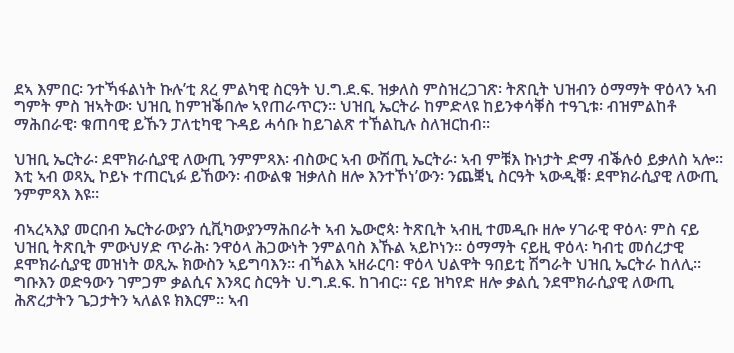ደኣ እምበር፡ ንተኻፋልነት ኩሉ’ቲ ጸረ ምልካዊ ስርዓት ህ.ግ.ደ.ፍ. ዝቃለስ ምስዝረጋገጽ፡ ትጽቢት ህዝብን ዕማማት ዋዕላን ኣብ ግምት ምስ ዝኣትው፡ ህዝቢ ከምዝቕበሎ ኣየጠራጥርን። ህዝቢ ኤርትራ ከምድላዩ ከይንቀሳቐስ ተዓጊቱ፡ ብዝምልከቶ ማሕበራዊ፡ ቁጠባዊ ይኹን ፓለቲካዊ ጉዳይ ሓሳቡ ከይገልጽ ተኸልኪሉ ስለዝርከብ።

ህዝቢ ኤርትራ፡ ደሞክራሲያዊ ለውጢ ንምምጻእ፡ ብስውር ኣብ ውሽጢ ኤርትራ፡ ኣብ ምቹእ ኩነታት ድማ ብቕሉዕ ይቃለስ ኣሎ። እቲ ኣብ ወጻኢ ኮይኑ ተጠርኒፉ ይኸውን፡ ብውልቁ ዝቃለስ ዘሎ እንተኾነ’ውን፡ ንጨቛኒ ስርዓት ኣውዲቑ፡ ደሞክራሲያዊ ለውጢ ንምምጻእ እዩ።

ብኣረኣእያ መርበብ ኤርትራውያን ሲቪካውያንማሕበራት ኣብ ኤውሮጳ፡ ትጽቢት ኣብዚ ተመዲቡ ዘሎ ሃገራዊ ዋዕላ፡ ምስ ናይ ህዝቢ ትጽቢት ምውህሃድ ጥራሕ፡ ንዋዕላ ሕጋውነት ንምልባስ እኹል ኣይኮነን። ዕማማት ናይዚ ዋዕላ፡ ካብቲ መሰረታዊ ደሞክራሲያዊ መዝነት ወጺኡ ክውስን ኣይግባእን። ብኻልእ ኣዘራርባ፡ ዋዕላ ህልዋት ዓበይቲ ሽግራት ህዝቢ ኤርትራ ከለሊ። ግቡእን ወድዓውን ገምጋም ቃልሲና እንጻር ስርዓት ህ.ግ.ደ.ፍ. ከገብር። ናይ ዝካየድ ዘሎ ቃልሲ ንደሞክራሲያዊ ለውጢ ሕጽረታትን ጌጋታትን ኣለልዩ ክእርም። ኣብ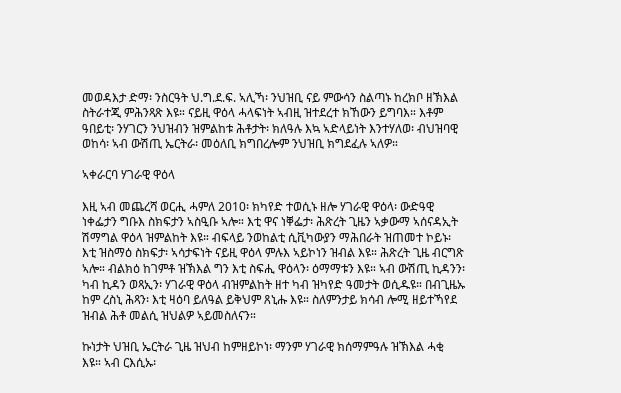መወዳእታ ድማ፡ ንስርዓት ህ.ግ.ደ.ፍ. ኣሊኻ፡ ንህዝቢ ናይ ምውሳን ስልጣኑ ከረክቦ ዘኽእል ስትራተጂ ምሕንጻጽ እዩ። ናይዚ ዋዕላ ሓላፍነት ኣብዚ ዝተደረተ ክኸውን ይግባእ። እቶም ዓበይቲ፡ ንሃገርን ንህዝብን ዝምልከቱ ሕቶታት፡ ክለዓሉ እኳ ኣድላይነት እንተሃለወ፡ ብህዝባዊ ወከሳ፡ ኣብ ውሽጢ ኤርትራ፡ መዕለቢ ክግበረሎም ንህዝቢ ክግደፈሉ ኣለዎ።

ኣቀራርባ ሃገራዊ ዋዕላ

እዚ ኣብ መጨረሻ ወርሒ ሓምለ 2010፡ ክካየድ ተወሲኑ ዘሎ ሃገራዊ ዋዕላ፡ ውድዓዊ ነቀፌታን ግቡእ ስክፍታን ኣስዒቡ ኣሎ። እቲ ዋና ነቐፌታ፡ ሕጽረት ጊዜን ኣቃውማ ኣሰናዳኢት ሽማግል ዋዕላ ዝምልከት እዩ። ብፍላይ ንወከልቲ ሲቪካውያን ማሕበራት ዝጠመተ ኮይኑ፡ እቲ ዝስማዕ ስክፍታ፡ ኣሳታፍነት ናይዚ ዋዕላ ምሉእ ኣይኮነን ዝብል እዩ። ሕጽረት ጊዜ ብርግጽ ኣሎ። ብልክዕ ከገምቶ ዝኽእል ግን እቲ ስፍሒ ዋዕላን፡ ዕማማቱን እዩ። ኣብ ውሽጢ ኪዳንን፡ ካብ ኪዳን ወጻኢን፡ ሃገራዊ ዋዕላ ብዝምልከት ዘተ ካብ ዝካየድ ዓመታት ወሲዱዩ። በብጊዜኡ ከም ረስኒ ሕጻን፡ እቲ ዛዕባ ይለዓል ይቅህም ጸኒሑ እዩ። ስለምንታይ ክሳብ ሎሚ ዘይተኻየደ ዝብል ሕቶ መልሲ ዝህልዎ ኣይመስለናን።

ኩነታት ህዝቢ ኤርትራ ጊዜ ዝህብ ከምዘይኮነ፡ ማንም ሃገራዊ ክሰማምዓሉ ዝኽእል ሓቂ እዩ። ኣብ ርእሲኡ፡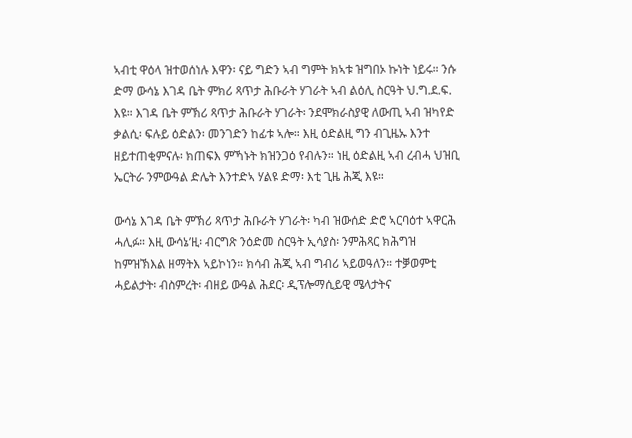ኣብቲ ዋዕላ ዝተወሰነሉ እዋን፡ ናይ ግድን ኣብ ግምት ክኣቱ ዝግበኦ ኩነት ነይሩ። ንሱ ድማ ውሳኔ እገዳ ቤት ምክሪ ጻጥታ ሕቡራት ሃገራት ኣብ ልዕሊ ስርዓት ህ.ግ.ደ.ፍ. እዩ። እገዳ ቤት ምኽሪ ጻጥታ ሕቡራት ሃገራት፡ ንደሞክራስያዊ ለውጢ ኣብ ዝካየድ ቃልሲ፡ ፍሉይ ዕድልን፡ መንገድን ከፊቱ ኣሎ። እዚ ዕድልዚ ግን ብጊዜኡ እንተ ዘይተጠቂምናሉ፡ ክጠፍእ ምኻኑት ክዝንጋዕ የብሉን። ነዚ ዕድልዚ ኣብ ረብሓ ህዝቢ ኤርትራ ንምውዓል ድሌት እንተድኣ ሃልዩ ድማ፡ እቲ ጊዜ ሕጂ እዩ።

ውሳኔ እገዳ ቤት ምኽሪ ጻጥታ ሕቡራት ሃገራት፡ ካብ ዝውሰድ ድሮ ኣርባዕተ ኣዋርሕ ሓሊፉ። እዚ ውሳኔ’ዚ፡ ብርግጽ ንዕድመ ስርዓት ኢሳያስ፡ ንምሕጻር ክሕግዝ ከምዝኽእል ዘማትእ ኣይኮነን። ክሳብ ሕጂ ኣብ ግብሪ ኣይወዓለን። ተቓወምቲ ሓይልታት፡ ብስምረት፡ ብዘይ ውዓል ሕደር፡ ዲፕሎማሲይዊ ሜላታትና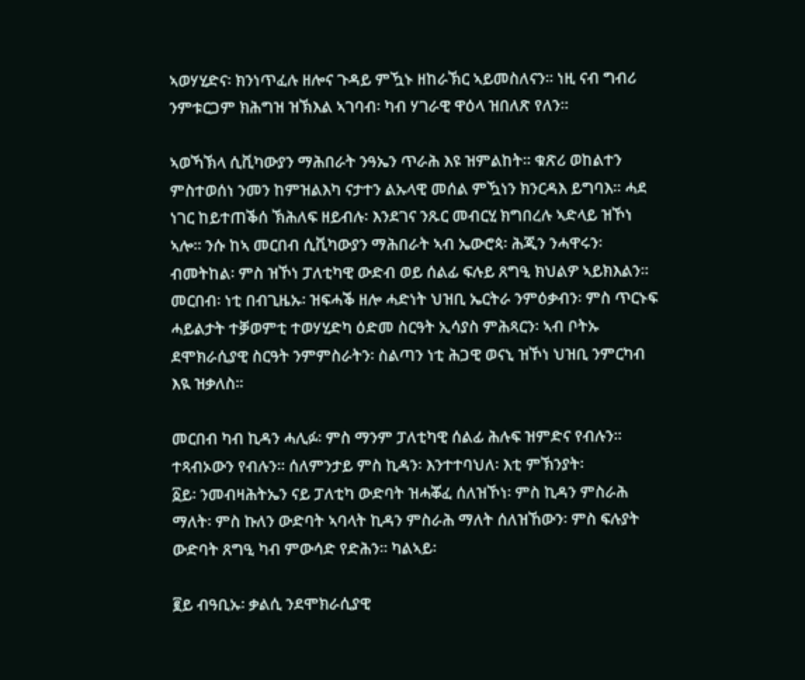ኣወሃሂድና፡ ክንነጥፈሉ ዘሎና ጉዳይ ምዃኑ ዘከራኽር ኣይመስለናን። ነዚ ናብ ግብሪ ንምቱርጋም ክሕግዝ ዝኽእል ኣገባብ፡ ካብ ሃገራዊ ዋዕላ ዝበለጽ የለን።

ኣወኻኽላ ሲቪካውያን ማሕበራት ንዓኤን ጥራሕ እዩ ዝምልከት። ቁጽሪ ወከልተን ምስተወሰነ ንመን ከምዝልእካ ናታተን ልኡላዊ መሰል ምዃነን ክንርዳእ ይግባእ። ሓደ ነገር ከይተጠቕሰ ኽሕለፍ ዘይብሉ፡ እንደገና ንጹር መብርሂ ክግበረሉ ኣድላይ ዝኾነ ኣሎ። ንሱ ከኣ መርበብ ሲቪካውያን ማሕበራት ኣብ ኤውሮጳ፡ ሕጂን ንሓዋሩን፡ ብመትከል፡ ምስ ዝኾነ ፓለቲካዊ ውድብ ወይ ሰልፊ ፍሉይ ጸግዒ ክህልዎ ኣይክእልን። መርበብ፡ ነቲ በብጊዜኡ፡ ዝፍሓቕ ዘሎ ሓድነት ህዝቢ ኤርትራ ንምዕቃብን፡ ምስ ጥርኑፍ ሓይልታት ተቓወምቲ ተወሃሂድካ ዕድመ ስርዓት ኢሳያስ ምሕጻርን፡ ኣብ ቦትኡ ደሞክራሲያዊ ስርዓት ንምምስራትን፡ ስልጣን ነቲ ሕጋዊ ወናኒ ዝኾነ ህዝቢ ንምርካብ እዪ ዝቃለስ።

መርበብ ካብ ኪዳን ሓሊፉ፡ ምስ ማንም ፓለቲካዊ ሰልፊ ሕሉፍ ዝምድና የብሉን። ተጻብኦውን የብሉን። ሰለምንታይ ምስ ኪዳን፡ እንተተባህለ፡ እቲ ምኽንያት፡
፩ይ፡ ንመብዛሕትኤን ናይ ፓለቲካ ውድባት ዝሓቖፈ ሰለዝኾነ፡ ምስ ኪዳን ምስራሕ ማለት፡ ምስ ኩለን ውድባት ኣባላት ኪዳን ምስራሕ ማለት ሰለዝኸውን፡ ምስ ፍሉያት ውድባት ጸግዒ ካብ ምውሳድ የድሕን። ካልኣይ፡

፪ይ ብዓቢኡ፡ ቃልሲ ንደሞክራሲያዊ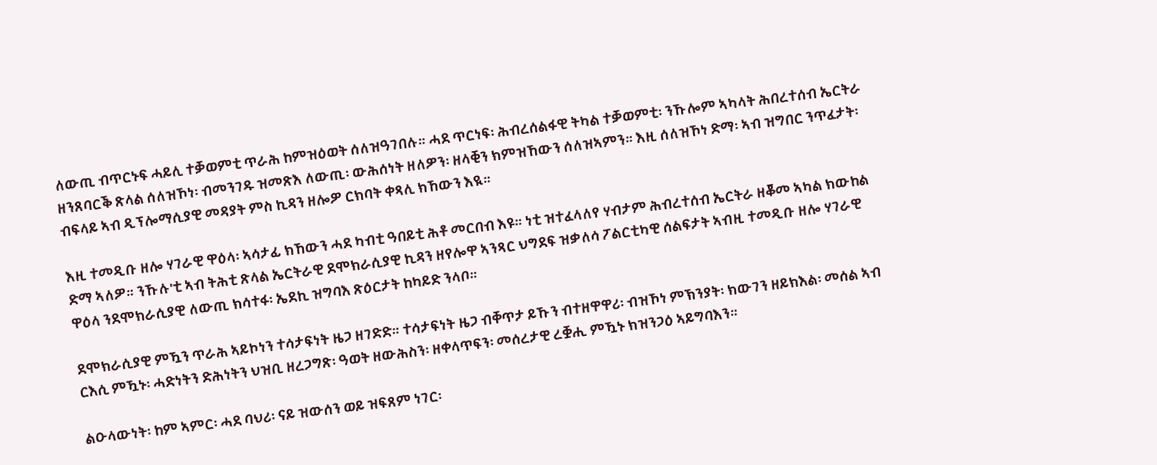ለውጢ ብጥርኑፍ ሓይሊ ተቓወምቲ ጥራሕ ከምዝዕወት ሰለዝዓገበሉ። ሓደ ጥርነፍ፡ ሕብረሰልፋዊ ትካል ተቓወምቲ፡ ንኹሎም ኣካላት ሕበረተሰብ ኤርትራ ዘንጸባርቕ ጽላል ሰለዝኾነ፡ ብመንገዱ ዝመጽእ ለውጢ፡ ውሕሰነት ዘለዎን፡ ዘላቒን ክምዝኸውን ሰለዝኣምን። እዚ ሰለዝኾነ ድማ፡ ኣብ ዝግበር ንጥፈታት፡ ብፍላይ ኣብ ዲፕሎማሲያዊ መዳያት ምስ ኪዳን ዘሎዎ ርክባት ቀጻሊ ክኸውን እዪ።

እዚ ተመዲቡ ዘሎ ሃገራዊ ዋዕላ፡ ኣሳታፊ ክኸውን ሓደ ካብቲ ዓበይቲ ሕቶ መርበብ እዩ። ነቲ ዝተፈላለየ ሃብታም ሕብረተሰብ ኤርትራ ዘቖመ ኣካል ክውከል ድማ ኣለዎ። ንኹሉ'ቲ ኣብ ትሕቲ ጽላል ኤርትራዊ ደሞክራሲያዊ ኪዳን ዘየሎዋ ኣንጻር ህግደፍ ዝቃለሳ ፖልርቲካዊ ሰልፍታት ኣብዚ ተመዲቡ ዘሎ ሃገራዊ ዋዕላ ንደሞክራሲያዊ ለውጢ ክሳተፋ፡ ኤደኪ ዝግባእ ጽዕርታት ከካይድ ንላቦ።

ደሞክራሲያዊ ምዃን ጥራሕ ኣይኮነን ተሳታፍነት ዜጋ ዘገድድ። ተሳታፍነት ዜጋ ብቐጥታ ይኹን ብተዘዋዋሪ፡ ብዝኾነ ምኽንያት፡ ክውገን ዘይክእል፡ መሰል ኣብ ርእሲ ምዃኑ፡ ሓድነትን ድሕነትን ህዝቢ ዘረጋግጽ፡ ዓወት ዘውሕስን፡ ዘቀላጥፍን፡ መሰረታዊ ረቛሒ ምዃኑ ክዝንጋዕ ኣይግባእን።

ልዑላውነት፡ ከም ኣምር፡ ሓደ ባህሪ፡ ናይ ዝውሰን ወይ ዝፍጸም ነገር፡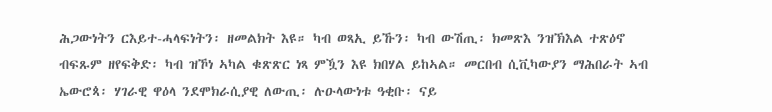ሕጋውነትን ርእይተ-ሓላፍነትን፡ ዘመልክት እዩ። ካብ ወጻኢ ይኹን፡ ካብ ውሽጢ፡ ክመጽእ ንዝኽእል ተጽዕኖ ብፍጹም ዘየፍቅድ፡ ካብ ዝኾነ ኣካል ቁጽጽር ነጻ ምዃን እዩ ክበሃል ይከኣል። መርበብ ሲቪካውያን ማሕበራት ኣብ ኤውሮጳ፡ ሃገራዊ ዋዕላ ንደሞክራሲያዊ ለውጢ፡ ሉዑላውነቱ ዓቂቡ፡ ናይ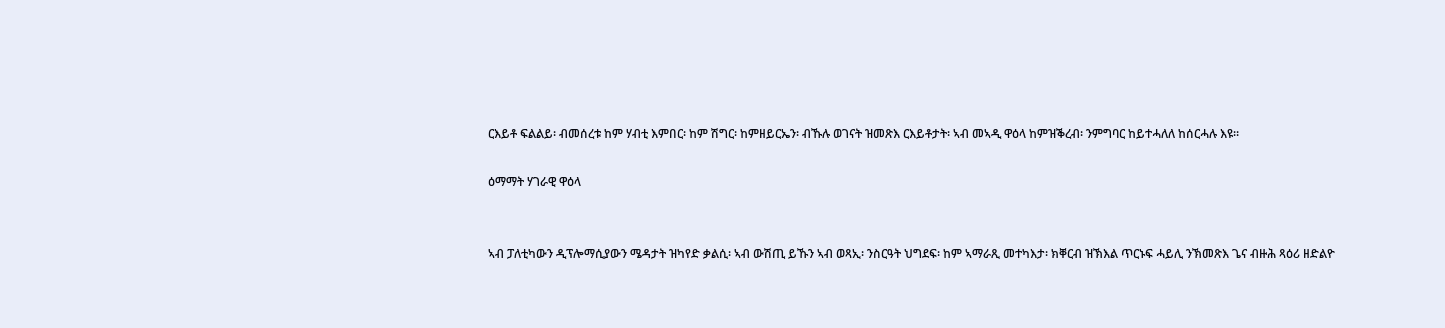ርእይቶ ፍልልይ፡ ብመሰረቱ ከም ሃብቲ እምበር፡ ከም ሽግር፡ ከምዘይርኤን፡ ብኹሉ ወገናት ዝመጽእ ርእይቶታት፡ ኣብ መኣዲ ዋዕላ ከምዝቕረብ፡ ንምግባር ከይተሓለለ ከሰርሓሉ እዩ።

ዕማማት ሃገራዊ ዋዕላ


ኣብ ፓለቲካውን ዲፕሎማሲያውን ሜዳታት ዝካየድ ቃልሲ፡ ኣብ ውሽጢ ይኹን ኣብ ወጻኢ፡ ንስርዓት ህግደፍ፡ ከም ኣማራጺ መተካእታ፡ ክቐርብ ዝኽእል ጥርኑፍ ሓይሊ ንኽመጽእ ጌና ብዙሕ ጻዕሪ ዘድልዮ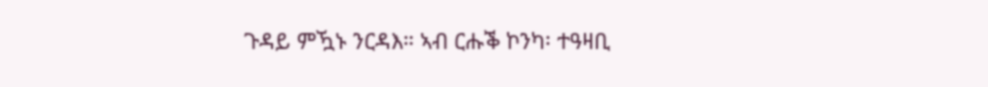ጉዳይ ምዃኑ ንርዳእ። ኣብ ርሑቕ ኮንካ፡ ተዓዛቢ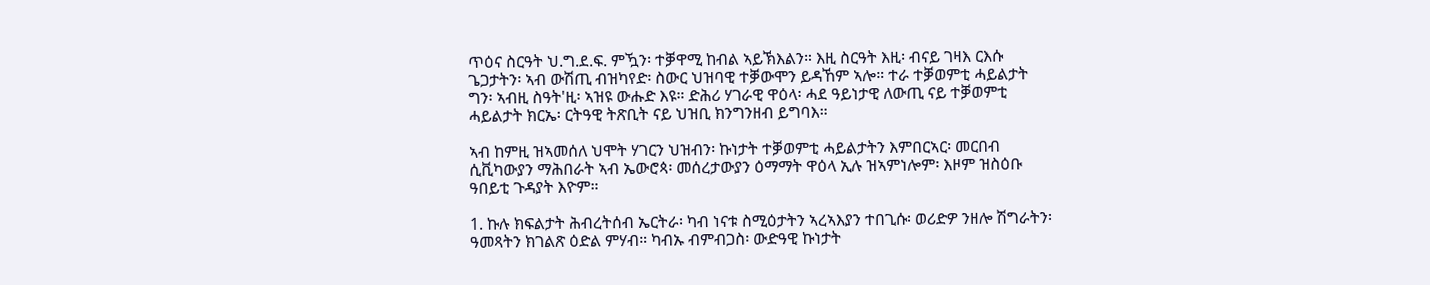ጥዕና ስርዓት ህ.ግ.ደ.ፍ. ምዃን፡ ተቓዋሚ ከብል ኣይኽእልን። እዚ ስርዓት እዚ፡ ብናይ ገዛእ ርእሱ ጌጋታትን፡ ኣብ ውሽጢ ብዝካየድ፡ ስውር ህዝባዊ ተቓውሞን ይዳኸም ኣሎ። ተራ ተቓወምቲ ሓይልታት ግን፡ ኣብዚ ስዓት'ዚ፡ ኣዝዩ ውሑድ እዩ። ድሕሪ ሃገራዊ ዋዕላ፡ ሓደ ዓይነታዊ ለውጢ ናይ ተቓወምቲ ሓይልታት ክርኤ፡ ርትዓዊ ትጽቢት ናይ ህዝቢ ክንግንዘብ ይግባእ።

ኣብ ከምዚ ዝኣመሰለ ህሞት ሃገርን ህዝብን፡ ኩነታት ተቓወምቲ ሓይልታትን እምበርኣር፡ መርበብ ሲቪካውያን ማሕበራት ኣብ ኤውሮጳ፡ መሰረታውያን ዕማማት ዋዕላ ኢሉ ዝኣምነሎም፡ እዞም ዝስዕቡ ዓበይቲ ጉዳያት እዮም።

1. ኩሉ ክፍልታት ሕብረትሰብ ኤርትራ፡ ካብ ነናቱ ስሚዕታትን ኣረኣእያን ተበጊሱ፡ ወሪድዎ ንዘሎ ሽግራትን፡ ዓመጻትን ክገልጽ ዕድል ምሃብ። ካብኡ ብምብጋስ፡ ውድዓዊ ኩነታት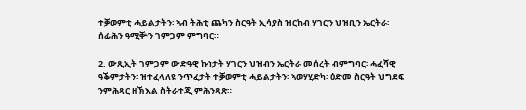ተቓወምቲ ሓይልታትን፡ ኣብ ትሕቲ ጨካን ስርዓት ኢሳያስ ዝርከብ ሃገርን ህዝቢን ኤርትራ፡ ሰፊሕን ዓሚቝን ገምጋም ምግባር።

2. ውጺኢት ገምጋም ውድዓዊ ኩነታት ሃገርን ህዝብን ኤርትራ መሰረት ብምግባር፡ ሓፈሻዊ ዓቕምታትን፡ ዝተፈላለዩ ንጥፈታት ተቓወምቲ ሓይልታትን፡ ኣወሃሂድካ፡ ዕድመ ስርዓት ህግደፍ ንምሕጻር ዘኽእል ስትራተጂ ምሕንጻጽ።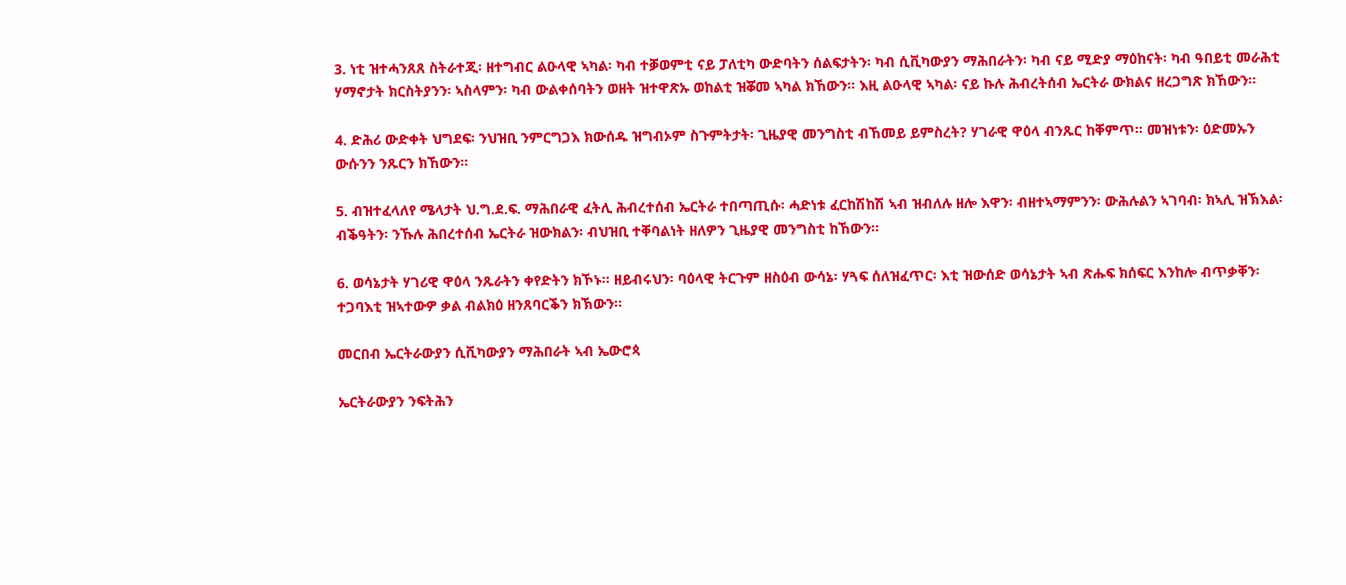3. ነቲ ዝተሓንጸጸ ስትራተጂ፡ ዘተግብር ልዑላዊ ኣካል፡ ካብ ተቓወምቲ ናይ ፓለቲካ ውድባትን ሰልፍታትን፡ ካብ ሲቪካውያን ማሕበራትን፡ ካብ ናይ ሚድያ ማዕከናት፡ ካብ ዓበይቲ መራሕቲ ሃማኖታት ክርስትያንን፡ ኣስላምን፡ ካብ ውልቀሰባትን ወዘት ዝተዋጽኡ ወከልቲ ዝቖመ ኣካል ክኸውን። እዚ ልዑላዊ ኣካል፡ ናይ ኩሉ ሕብረትሰብ ኤርትራ ውክልና ዘረጋግጽ ክኸውን።

4. ድሕሪ ውድቀት ህግደፍ፡ ንህዝቢ ንምርግጋእ ክውሰዱ ዝግብኦም ስጉምትታት፡ ጊዜያዊ መንግስቲ ብኸመይ ይምስረት? ሃገራዊ ዋዕላ ብንጹር ከቐምጥ። መዝነቱን፡ ዕድመኡን ውሱንን ንጹርን ክኸውን።

5. ብዝተፈላለየ ሜላታት ህ.ግ.ደ.ፍ. ማሕበራዊ ፈትሊ ሕብረተሰብ ኤርትራ ተበጣጢሱ፡ ሓድነቱ ፈርከሽከሽ ኣብ ዝብለሉ ዘሎ እዋን፡ ብዘተኣማምንን፡ ውሕሉልን ኣገባብ፡ ክኣሊ ዝኽእል፡ ብቕዓትን፡ ንኹሉ ሕበረተሰብ ኤርትራ ዝውክልን፡ ብህዝቢ ተቐባልነት ዘለዎን ጊዜያዊ መንግስቲ ከኸውን።

6. ወሳኔታት ሃገሪዊ ዋዕላ ንጹራትን ቀየድትን ክኾኑ። ዘይብሩህን፡ ባዕላዊ ትርጉም ዘስዕብ ውሳኔ፡ ሃጓፍ ሰለዝፈጥር፡ እቲ ዝውሰድ ወሳኔታት ኣብ ጽሑፍ ክሰፍር እንከሎ ብጥቃቐን፡ ተጋባእቲ ዝኣተውዎ ቃል ብልክዕ ዘንጸባርቕን ክኽውን።

መርበብ ኤርትራውያን ሲቪካውያን ማሕበራት ኣብ ኤውሮጳ

ኤርትራውያን ንፍትሕን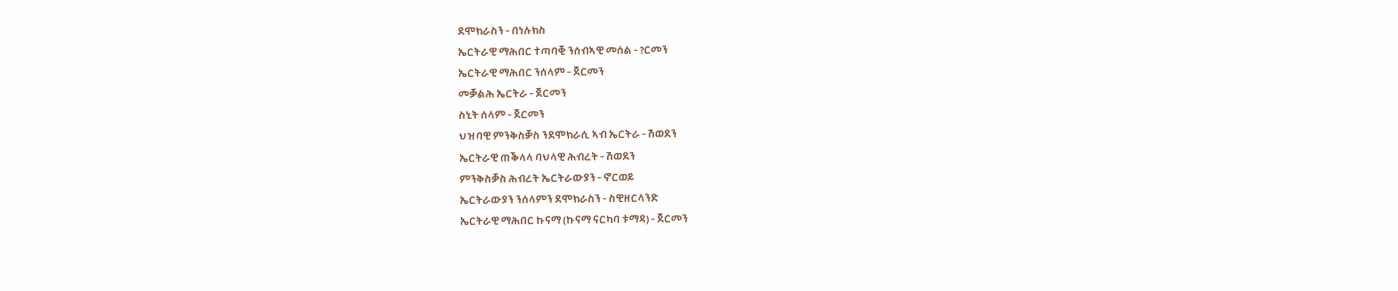ደሞክራስን - በነሉክስ
ኤርትራዊ ማሕበር ተጣባቒ ንሰብኣዊ መሰል - ?ርመን
ኤርትራዊ ማሕበር ንሰላም - ጀርመን
መቓልሕ ኤርትራ - ጀርመን
ስኒት ሰላም - ጀርመን
ህዝባዊ ምንቅስቓስ ንደሞክራሲ ኣብ ኤርትራ - ሽወደን
ኤርትራዊ ጠቕላላ ባህላዊ ሕብረት - ሽወደን
ምንቅስቓስ ሕብረት ኤርትራውያን - ኖርወይ
ኤርትራውያን ንሰላምን ደሞክራስን - ስዊዘርላንድ
ኤርትራዊ ማሕበር ኩናማ (ኩናማ ናርካባ ቱማዳ) - ጀርመን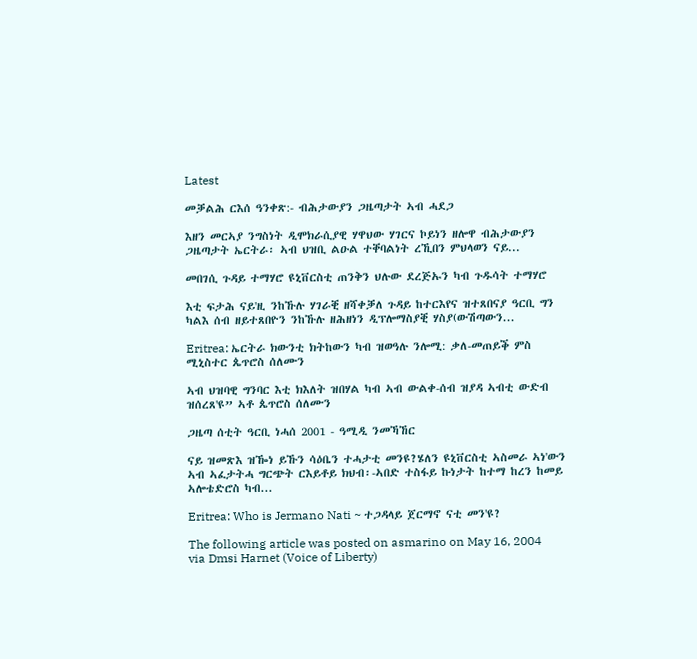Latest

መቓልሕ ርእሰ ዓንቀጽ:- ብሕታውያን ጋዜጣታት ኣብ ሓደጋ

እዘን መርኣያ ንግስነት ዲሞክራሲያዊ ሃዋህው ሃገርና ኮይነን ዘሎዋ ብሕታውያን ጋዜጣታት ኤርትራ፡ ኣብ ህዝቢ ልዑል ተቐባልነት ረኺበን ምህላወን ናይ...

መበገሲ ጉዳይ ተማሃሮ ዩኒቨርስቲ ጠንቅን ህሉው ደረጅኡን ካብ ጉዱሳት ተማሃሮ

እቲ ፍታሕ ናይ'ዚ ንከኹሉ ሃገራቒ ዘሻቀቓለ ጉዳይ ከተርእየና ዝተጸበናያ ዓርቢ ግን ካልእ ሰብ ዘይተጸበዮን ንከኹሉ ዘሕዘነን ዲፕሎማስያቒ ሃስያ(ውሽጣውን...

Eritrea: ኤርትራ ክውንቲ ክትከውን ካብ ዝወዓሉ ንሎሚ: ቃለ-መጠይቕ ምስ ሚኒስተር ጴጥሮስ ሰለሙን

ኣብ ህዝባዊ ግንባር እቲ ክእለት ዝበሃል ካብ ኣብ ውልቀ-ሰብ ዝያዳ ኣብቲ ውድብ ዝሰረጸ'ዩ” ኣቶ ጴጥሮስ ሰለሙን

ጋዜጣ ሰቲት ዓርቢ ነሓሰ 2001 - ዓሚዲ ንመኻኸር

ናይ ዝመጽእ ዝዀነ ይኹን ሳዕቤን ተሓታቲ መንዩ?ሄለን ዩኒቨርስቲ ኣስመራ ኣነ'ውን ኣብ ኣፈታትሓ ግርጭት ርእይቶይ ክህብ፡-ኣበድ ተስፋይ ኩነታት ከተማ ከረን ከመይ ኣሎቴድሮስ ካብ...

Eritrea: Who is Jermano Nati ~ ተጋዳላይ ጀርማኖ ናቲ መን'ዩ?

The following article was posted on asmarino on May 16, 2004 via Dmsi Harnet (Voice of Liberty)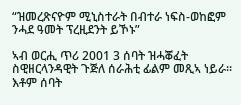“ዝመረጽናዮም ሚኒስተራት በብተራ ነፍስ-ወከፎም ንሓደ ዓመት ፕረዚደንት ይኾኑ”

ኣብ ወርሒ ጥሪ 2001 3 ሰባት ዝሓቖፈት ስዊዘርላንዳዊት ጉጅለ ሰራሕቲ ፊልም መጺኣ ነይራ። እቶም ሰባት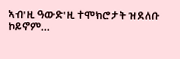ኣብ'ዚ ዓውድ'ዚ ተሞክሮታት ዝደለቡ ኮይኖም...